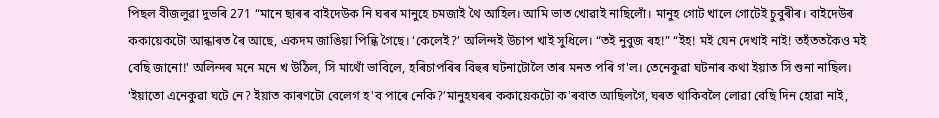পিছল বীজলুৱা দুভৰি 271 “মানে ছাৰৰ বাইদেউক নি ঘৰৰ মানুহে চমজাই থৈ আহিল। আমি ভাত খোৱাই নাছিলোঁ। মানুহ গোট খালে গোটেই চুবুৰীৰ। বাইদেউৰ ককায়েকটো আন্ধাৰত ৰৈ আছে, একদম জাঙিয়া পিন্ধি গৈছে। ‘কেলেই?’ অলিন্দই উচাপ খাই সুধিলে। “তই নুবুজ ৰহ!” “ইহ! মই যেন দেখাই নাই! তহঁততকৈও মই বেছি জানো!' অলিন্দৰ মনে মনে খ উঠিল, সি মাথোঁ ভাবিলে, হৰিচাপৰিৰ বিহুৰ ঘটনাটোলৈ তাৰ মনত পৰি গ'ল। তেনেকুৱা ঘটনাৰ কথা ইয়াত সি শুনা নাছিল। ‘ইয়াতো এনেকুৱা ঘটে নে? ইয়াত কাৰণটো বেলেগ হ'ব পাৰে নেকি?’মানুহঘৰৰ ককায়েকটো ক'ৰবাত আছিলগৈ, ঘৰত থাকিবলৈ লোৱা বেছি দিন হোৱা নাই,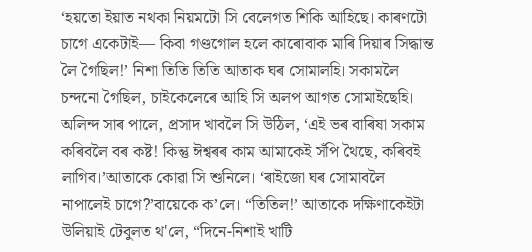‘হয়তো ইয়াত নথকা নিয়মটো সি বেলেগত শিকি আহিছে। কাৰণটো চাগে একেটাই— কিবা গণ্ডগোল হলে কাৰোবাক মাৰি দিয়াৰ সিদ্ধান্ত লৈ গৈছিল!’ নিশা তিতি তিতি আতাক ঘৰ সোমালহি। সকামলৈ চন্দনো গৈছিল, চাইকেলেৰে আহি সি অলপ আগত সোমাইছেহি। অলিন্দ সাৰ পালে, প্ৰসাদ খাবলৈ সি উঠিল, ‘এই ভৰ বাৰিষা সকাম কৰিবলৈ বৰ কষ্ট! কিন্তু ঈশ্বৰৰ কাম আমাকেই সঁপি থৈছে, কৰিবই লাগিব।’আতাকে কোৱা সি শুনিলে। ‘ৰাইজো ঘৰ সোমাবলৈ নাপালেই চাগে?’বায়েকে ক’লে। “তিতিল!’ আতাকে দক্ষিণাকেইটা উলিয়াই টেবুলত থ'লে, “দিনে-নিশাই খাটি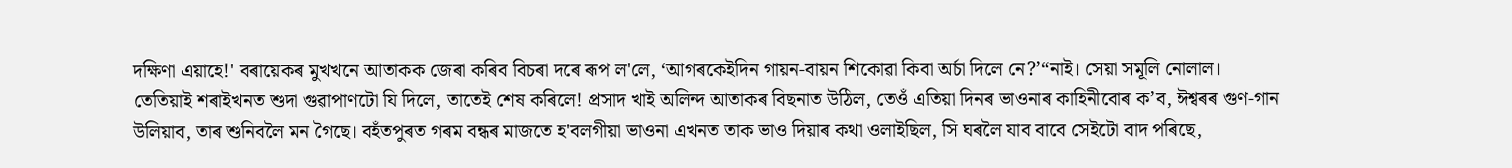দক্ষিণা এয়াহে!' বৰায়েকৰ মুখখনে আতাকক জেৰা কৰিব বিচৰা দৰে ৰূপ ল'লে, ‘আগৰকেইদিন গায়ন-বায়ন শিকোৱা কিবা অৰ্চা দিলে নে?’“নাই। সেয়া সমূলি নোলাল। তেতিয়াই শৰাইখনত শুদা গুৱাপাণটো যি দিলে, তাতেই শেষ কৰিলে! প্ৰসাদ খাই অলিন্দ আতাকৰ বিছনাত উঠিল, তেওঁ এতিয়া দিনৰ ভাওনাৰ কাহিনীবোৰ ক’ব, ঈশ্বৰৰ গুণ-গান উলিয়াব, তাৰ শুনিবলৈ মন গৈছে। বহঁতপুৰত গৰম বন্ধৰ মাজতে হ'বলগীয়া ভাওনা এখনত তাক ভাও দিয়াৰ কথা ওলাইছিল, সি ঘৰলৈ যাব বাবে সেইটো বাদ পৰিছে,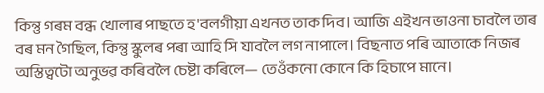কিন্তু গৰম বন্ধ খোলাৰ পাছতে হ'বলগীয়া এখনত তাক দিব। আজি এইখন ভাওনা চাবলৈ তাৰ বৰ মন গৈছিল, কিন্তু স্কুলৰ পৰা আহি সি যাবলৈ লগ নাপালে। বিছনাত পৰি আতাকে নিজৰ অস্তিত্বটো অনুভৱ কৰিবলৈ চেষ্টা কৰিলে— তেওঁকনো কোনে কি হিচাপে মানে।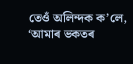তেওঁ অলিন্দক ক’লে, ‘আমাৰ ভকতৰ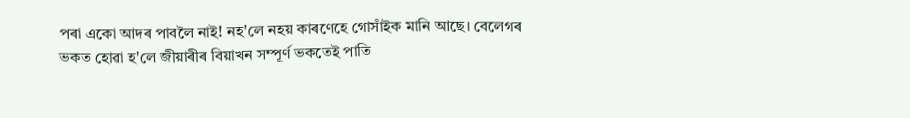পৰা একো আদৰ পাবলৈ নাই! নহ'লে নহয় কাৰণেহে গোসাঁইক মানি আছে। বেলেগৰ ভকত হোৱা হ'লে জীয়াৰীৰ বিয়াখন সম্পূৰ্ণ ভকতেই পাতি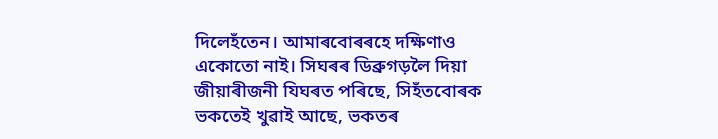দিলেহঁতেন। আমাৰবোৰৰহে দক্ষিণাও একোতো নাই। সিঘৰৰ ডিব্ৰুগড়লৈ দিয়া জীয়াৰীজনী যিঘৰত পৰিছে, সিহঁতবোৰক ভকতেই খুৱাই আছে, ভকতৰ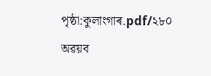পৃষ্ঠা:কুলাংগাৰ.pdf/২৮০
অৱয়ব